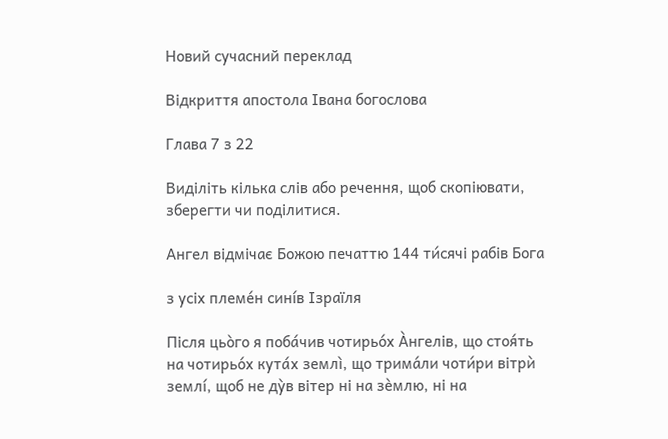Новий сучасний переклад

Відкриття апостола Івана богослова

Глава 7 з 22

Виділіть кілька слів або речення, щоб скопіювати, зберегти чи поділитися.

Ангел відмічає Божою печаттю 144 ти́сячі рабів Бога

з усіх племе́н сині́в Ізраїля

Після цьо̀го я поба́чив чотирьо́х А̀нгелів, що стоя́ть на чотирьо́х кута́х землі̀, що трима́ли чоти́ри вітрѝ землі́, щоб не ду̀в вітер ні на зѐмлю, ні на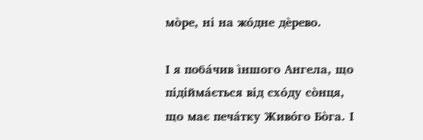мо̀ре, ні на жо́дне дѐрево.

І я поба́чив і̀ншого Ангела, що підійма́ється від схо́ду со̀нця, що має печа́тку Живо́го Бо̀га. І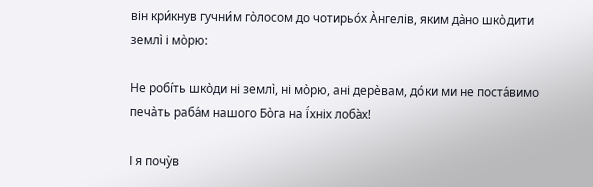він кри́кнув гучни́м го̀лосом до чотирьо́х А̀нгелів, яким да̀но шко̀дити землі̀ і мо̀рю:

Не робі́ть шко̀ди ні землі̀, ні мо̀рю, ані дерѐвам, до́ки ми не поста́вимо печа̀ть раба́м нашого Бо̀га на ї́хніх лоба̀х!

І я почу̀в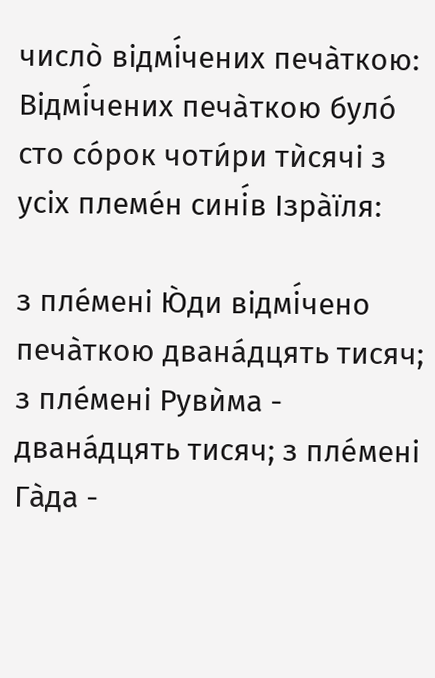число̀ відмі́чених печа̀ткою: Відмі́чених печа̀ткою було́ сто со́рок чоти́ри тѝсячі з усіх племе́н сині́в Ізра̀їля:

з пле́мені Ю̀ди відмі́чено печа̀ткою двана́дцять тисяч; з пле́мені Рувѝма - двана́дцять тисяч; з пле́мені Га̀да -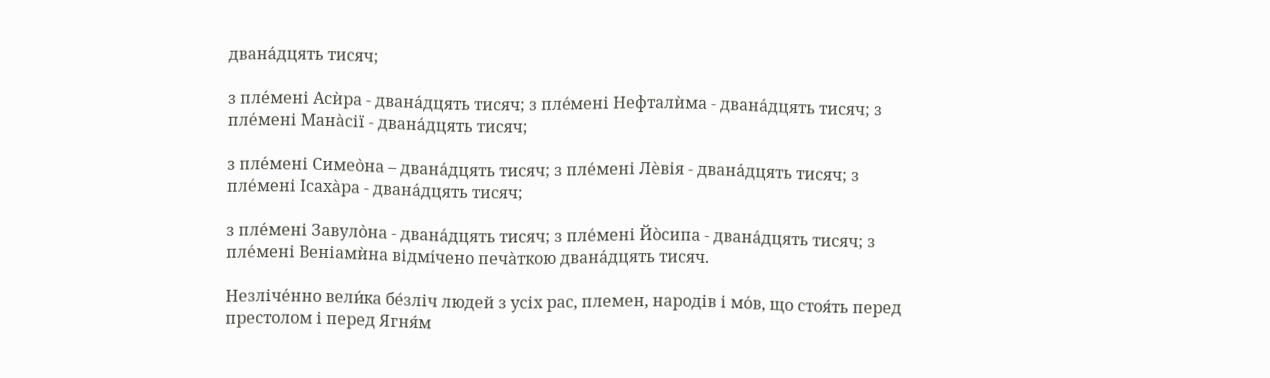двана́дцять тисяч;

з пле́мені Асѝра - двана́дцять тисяч; з пле́мені Нефталѝма - двана́дцять тисяч; з пле́мені Мана̀сії - двана́дцять тисяч;

з пле́мені Симео̀на – двана́дцять тисяч; з пле́мені Лѐвія - двана́дцять тисяч; з пле́мені Ісаха̀ра - двана́дцять тисяч;

з пле́мені Завуло̀на - двана́дцять тисяч; з пле́мені Йо̀сипа - двана́дцять тисяч; з пле́мені Веніамѝна відмі́чено печа̀ткою двана́дцять тисяч.

Незліче́нно вели́ка бе́зліч людей з усіх рас, племен, народів і мо́в, що стоя́ть перед престолом і перед Ягня́м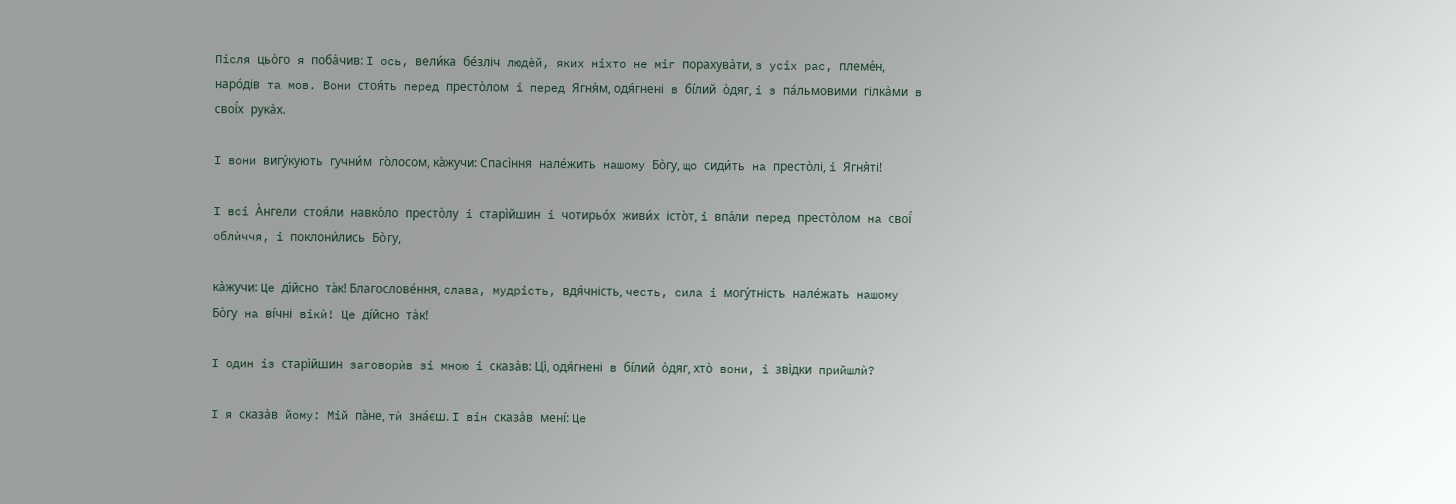Після цьо̀го я поба̀чив: І ось, вели́ка бе́зліч людѐй, яких ніхто не міг порахува̀ти, з усіх рас, племе́н, наро́дів та мов. Вони стоя́ть перед престо̀лом і перед Ягня̀м, одя́гнені в бі́лий о̀дяг, і з па́льмовими гілка̀ми в свої́х рука̀х.

І вони вигу́кують гучни́м го̀лосом, ка̀жучи: Спасі̀ння нале́жить нашому Бо̀гу, що сиди́ть на престо̀лі, і Ягня̀ті!

І всі А̀нгели стоя́ли навко́ло престо̀лу і старі̀йшин і чотирьо́х живи́х істо̀т, і впа́ли перед престо̀лом на свої́ облѝччя, і поклони́лись Бо̀гу,

ка̀жучи: Це ді́йсно та̀к! Благослове́ння, слава, мудрість, вдя́чність, честь, сила і могу́тність нале́жать нашому Бо̀гу на ві́чні вікѝ! Це ді́йсно та̀к!

І один із старі̀йшин заговорѝв зі мною і сказа̀в: Ці̀, одя́гнені в бі́лий о̀дяг, хто̀ вони, і зві̀дки прийшлѝ?

І я сказа̀в йому: Мій па̀не, тѝ зна́єш. І він сказа̀в мені́: Це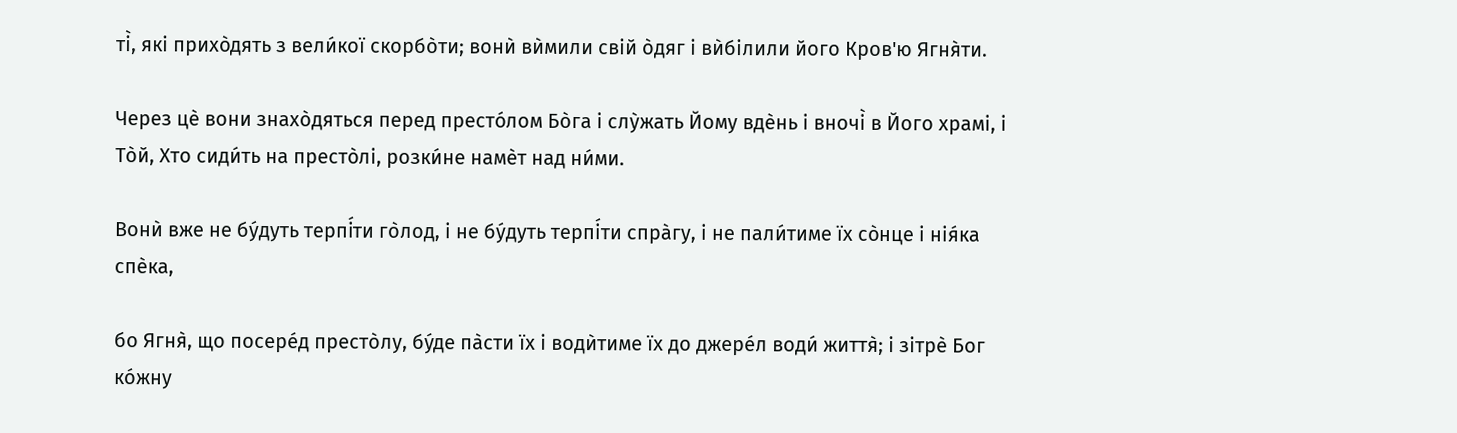ті̀, які прихо̀дять з вели́кої скорбо̀ти; вонѝ вѝмили свій о̀дяг і вѝбілили його Кров'ю Ягня̀ти.

Через цѐ вони знахо̀дяться перед престо́лом Бо̀га і слу̀жать Йому вдѐнь і вночі̀ в Його храмі, і То̀й, Хто сиди́ть на престо̀лі, розки́не намѐт над ни́ми.

Вонѝ вже не бу́дуть терпі́ти го̀лод, і не бу́дуть терпі́ти спра̀гу, і не пали́тиме їх со̀нце і нія́ка спѐка,

бо Ягня̀, що посере́д престо̀лу, бу́де па̀сти їх і водѝтиме їх до джере́л води́ життя̀; і зітрѐ Бог ко́жну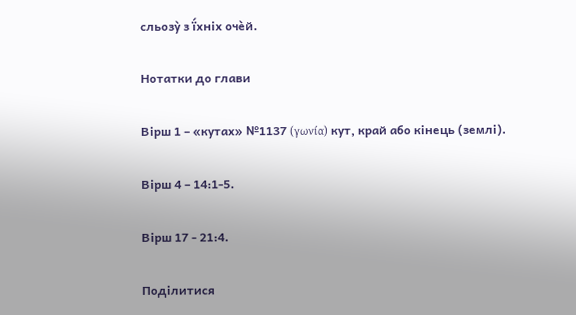сльозу̀ з ї́хніх очѐй.

Нотатки до глави

Вірш 1 – «кутах» №1137 (γωνία) кут, край або кінець (землі).

Вірш 4 – 14:1-5.

Вірш 17 - 21:4.

Поділитися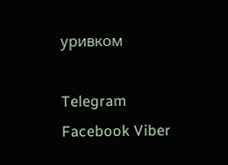уривком

Telegram Facebook Viber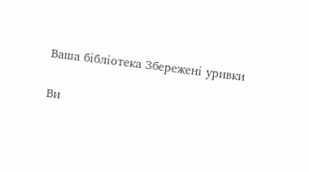Ваша бібліотека Збережені уривки

Ви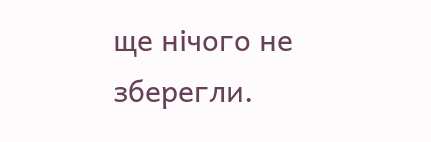ще нічого не зберегли.